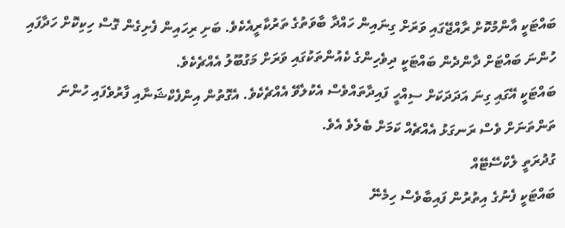ބައްޓަކީ އާންމުކޮށް ރާއްޖޭގައި ވަރަށް ގިނައިން ހައްދާ ބާވަތުގެ ތަރުކާރީއެކެވެ. ބަށި ރިހައިން ފެށިގެން ގޮސް ހިކިކޮށް ހަދާފައި ހުންނަ ބައްޓަށް ދާންދެން ބައްޓަކީ ދިވެހިންގެ ކެއުންތަކުގައި ވަރަށް މަގުބޫލު އެއްޗެކެވެ.
ބައްޓަކީ އޭގައި ގިނަ އަދަދަކަށް ސިއްހީ ފައިދާތައްވެސް އެކުލެވޭ އެއްޗެކެވެ. އެގޮތުން އިންފެކްޝަނާއި ފާރުވެފައި ހުންނަ ތަންތަނަށް ވެސް ރަނގަޅު އެއްޗެއް ކަމަށް ބެލެވެ އެވެ.
ގުދުރަތީ ލެކްސޭޓޭއް
ބައްޓަކީ ފެނުގެ އިތުރުން ފައިބާވެސް ހިމެނޭ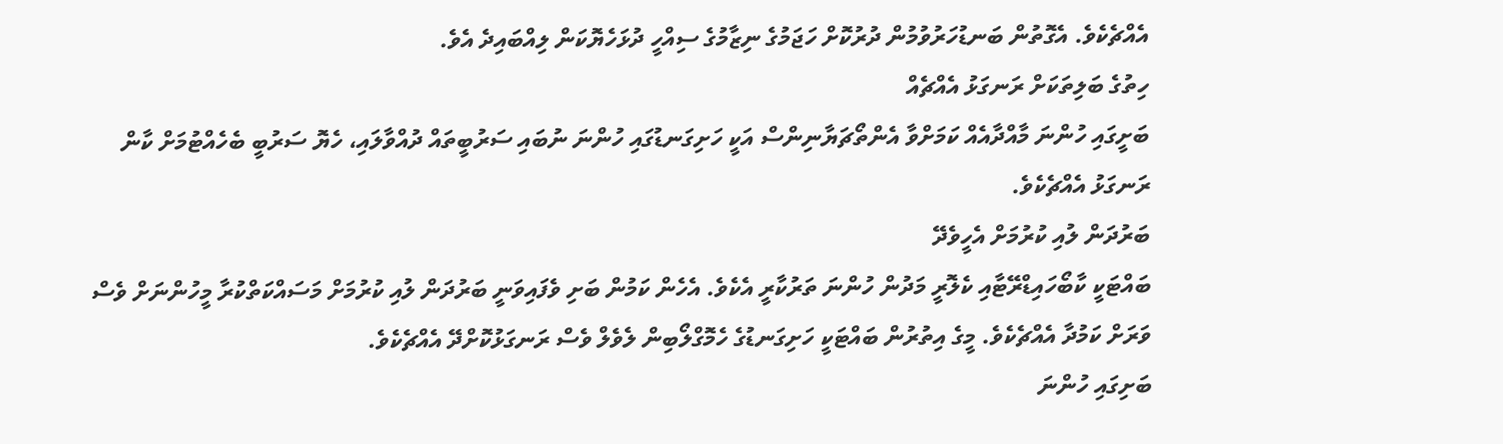އެއްޗެކެވެ. އެގޮތުން ބަނޑުހަރުވުމުން ދުރުކޮށް ހަޖަމުގެ ނިޒާމުގެ ސިއްހީ ދުޅަހެޔޮކަން ލިއްބައިދެ އެވެ.
ހިތުގެ ބަލިތަކަށް ރަނގަޅު އެއްޗެއް
ބަށީގައި ހުންނަ މާއްދާއެއް ކަމަށްވާ އެންތޯޗަޔާނިންސް އަކީ ހަށިގަނޑުގައި ހުންނަ ނުބައި ސަރުބީތައް ދުއްވާލައި، ހެޔޮ ސަރުބީ ބެހެއްޓުމަށް ކާން ރަނގަޅު އެއްޗެކެވެ.
ބަރުދަން ލުއި ކުރުމަށް އެހީވެދޭ
ބައްޓަކީ ކާބޯހައިޑްރޭޓާއި ކެލޮރީ މަދުން ހުންނަ ތަރުކާރީ އެކެވެ. އެހެން ކަމުން ބަށި ވެފައިވަނީ ބަރުދަން ލުއި ކުރުމަށް މަސައްކަތްކުރާ މީހުންނަށް ވެސް ވަރަށް ކަމުދާ އެއްޗެކެވެ. މީގެ އިތުރުން ބައްޓަކީ ހަށިގަނޑުގެ ހެމޮގްލޯބިން ލެވެލް ވެސް ރަނގަޅުކޮށްދޭ އެއްޗެކެވެ.
ބަށިގައި ހުންނަ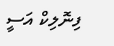ފިނޮލިކް އަސީ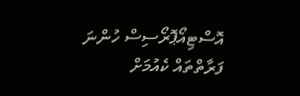އޮސްޓިއޯޕޮރޯސިސް ހުންނަ ފަރާތްތައް ކެއުމަށް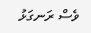ވެސް ރަނގަޅު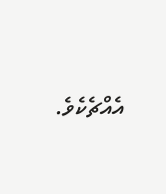އެއްޗެކެވެ.